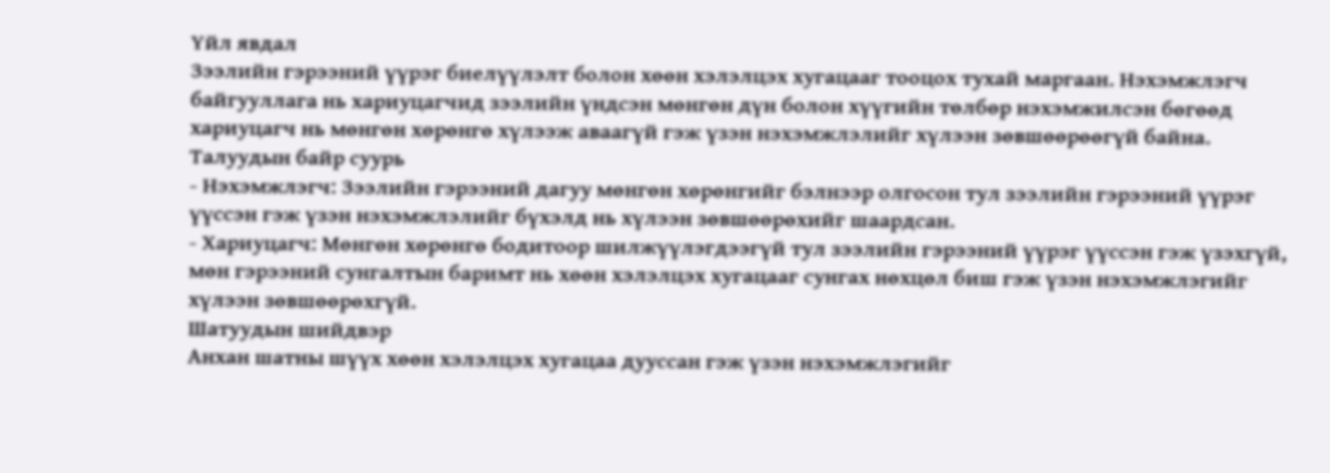Үйл явдал
Зээлийн гэрээний үүрэг биелүүлэлт болон хөөн хэлэлцэх хугацааг тооцох тухай маргаан. Нэхэмжлэгч байгууллага нь хариуцагчид зээлийн үндсэн мөнгөн дүн болон хүүгийн төлбөр нэхэмжилсэн бөгөөд хариуцагч нь мөнгөн хөрөнгө хүлээж аваагүй гэж үзэн нэхэмжлэлийг хүлээн зөвшөөрөөгүй байна.
Талуудын байр суурь
- Нэхэмжлэгч: Зээлийн гэрээний дагуу мөнгөн хөрөнгийг бэлнээр олгосон тул зээлийн гэрээний үүрэг үүссэн гэж үзэн нэхэмжлэлийг бүхэлд нь хүлээн зөвшөөрөхийг шаардсан.
- Хариуцагч: Мөнгөн хөрөнгө бодитоор шилжүүлэгдээгүй тул зээлийн гэрээний үүрэг үүссэн гэж үзэхгүй, мөн гэрээний сунгалтын баримт нь хөөн хэлэлцэх хугацааг сунгах нөхцөл биш гэж үзэн нэхэмжлэгийг хүлээн зөвшөөрөхгүй.
Шатуудын шийдвэр
Анхан шатны шүүх хөөн хэлэлцэх хугацаа дууссан гэж үзэн нэхэмжлэгийг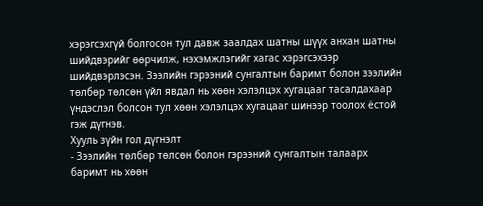хэрэгсэхгүй болгосон тул давж заалдах шатны шүүх анхан шатны шийдвэрийг өөрчилж, нэхэмжлэгийг хагас хэрэгсэхээр шийдвэрлэсэн. Зээлийн гэрээний сунгалтын баримт болон зээлийн төлбөр төлсөн үйл явдал нь хөөн хэлэлцэх хугацааг тасалдахаар үндэслэл болсон тул хөөн хэлэлцэх хугацааг шинээр тоолох ёстой гэж дүгнэв.
Хууль зүйн гол дүгнэлт
- Зээлийн төлбөр төлсөн болон гэрээний сунгалтын талаарх баримт нь хөөн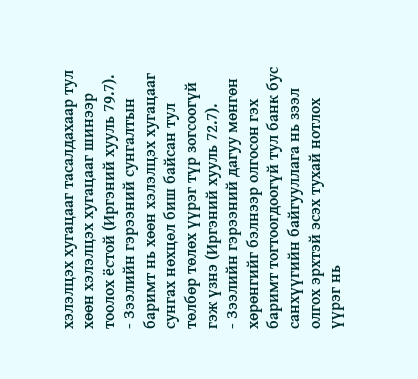хэлэлцэх хугацааг тасалдахаар тул хөөн хэлэлцэх хугацааг шинээр тоолох ёстой (Иргэний хууль 79.7).
- Зээлийн гэрээний сунгалтын баримт нь хөөн хэлэлцэх хугацааг сунгах нөхцөл биш байсан тул төлбөр төлөх үүрэг түр зогсоогүй гэж үзнэ (Иргэний хууль 72.7).
- Зээлийн гэрээний дагуу мөнгөн хөрөнгийг бэлнээр олгосон гэх баримт тогтоогдоогүй тул банк бус санхүүгийн байгууллага нь зээл олгох эрхтэй эсэх тухай нотлох үүрэг нь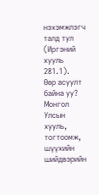нэхэмжлэгч талд тул (Иргэний хууль 281.1).
Өөр асуулт байна уу?
Монгол Улсын хууль, тогтоомж, шүүхийн шийдвэрийн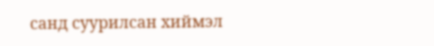санд суурилсан хиймэл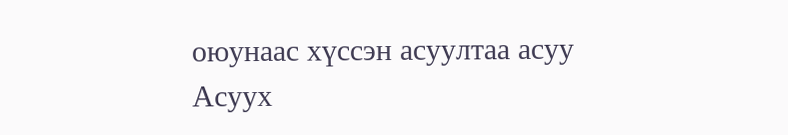оюунаас хүссэн асуултаа асуу
Асуух